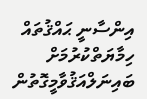އިންސާނީ ޙައްޤުތައް ހިމާޔަތްކުރުމަށް ބައިނަލްއަޤުވާމީގޮތުން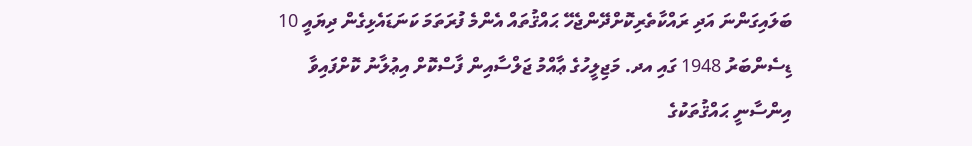ބަލައިގަންނަ އަދި ރައްކާތެރިކޮށްދޭންޖެހޭ ޙައްޤުތައް އެންމެ ފުރަތަމަ ކަނަޑައެޅިގެން ދިޔައީ 10 ޑިސެންބަރު 1948 ގައި އދ. މަޖިލީހުގެ ޢާއްމު ޖަލްސާއިން ފާސްކޮށް އިޢުލާނު ކޮށްފައިވާ އިންސާނީ ޙައްޤުތަކުގެ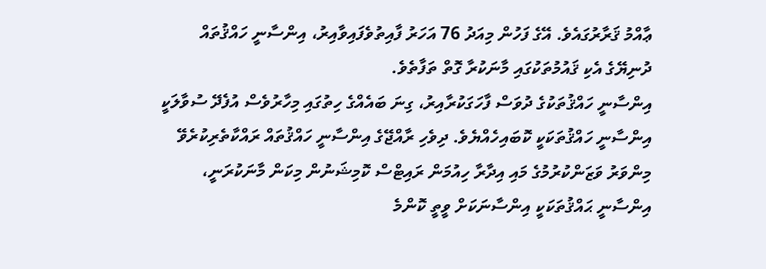ޢާއްމު ޤަރާރުގައެވެ. އޭގެ ފަހުން މިއަދު 76 އަހަރު ފާއިތުވެފައިވާއިރު، އިންސާނީ ހައްޤުތައް ދުނިޔޭގެ އެކި ޤައުމުތަކުގައި މާނަކުރާ ގޮތް ތަފާތެވެ.
އިންސާނީ ހައްޤުތަކުގެ ދުވަސް ފާހަގަކުރާއިރު، ގިނަ ބައެއްގެ ހިތުގައި މިހާރުވެސް އުފެދޭ ސުވާލަކީ އިންސާނީ ހައްޤުތަކަކީ ކޮބައިހެއްޔެވެ. ދިވެހި ރާއްޖޭގެ އިންސާނީ ހައްޤުތައް ރައްކާތެރިކުރެވޭ މިންވަރު ވަޒަންކުރުމުގެ މައި އިދާރާ ހިއުމަން ރައިޓްސް ކޮމިޝަނުން މިކަން މާނަކުރަނީ، އިންސާނީ ޙައްޤުތަކަކީ އިންސާނަކަށް ވީތީ ކޮންމެ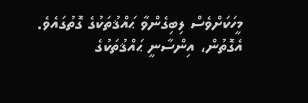މީހަކަށްވެސް ލިބިގެންވާ ޙައްޤުތަކުގެ ގޮތުގައެވެ. އެގޮތުން، އިންސާނީ ޙައްޤުތަކުގެ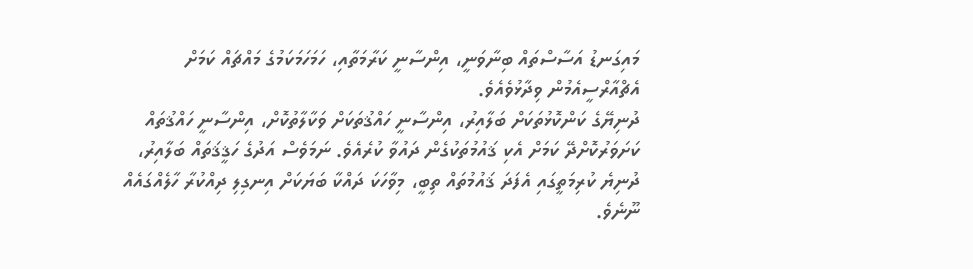މައިގަނޑު އަސާސްތައް ބިނާވަނީ، އިންސާނީ ކަރާމަތާއި، ހަމަހަމަކަމުގެ މައްޗައް ކަމަށް އެޗްއާރްސީއެމުން ވިދާޅުވެއެވެ.
ދުނިޔޭގެ ކަންކޮޅުތަކަށް ބަލާއިރު، އިންސާނީ ހައްޤުތަކަށް ވަކާލާތުކޮށް، އިންސާނީ ހައްޤުތައް ކަށަވަރުކޮށްދޭ ކަމަށް އެކި ޤައުމުތަކުގެން ދައުވާ ކުރެއެވެ. ނަމަވެސް އަދުގެ ހަޤީޤަތައް ބަލާއިރު، ދުނިޔެ ކުރިމަތީގައި އެފަދަ ޤައުމުތައް ތިބީ، މިވާހަކަ ދައްކާ ބަޔަކަށް އިނގިލި ދިއްކުރާ ހާލެއްގައެއް ނޫނެވެ.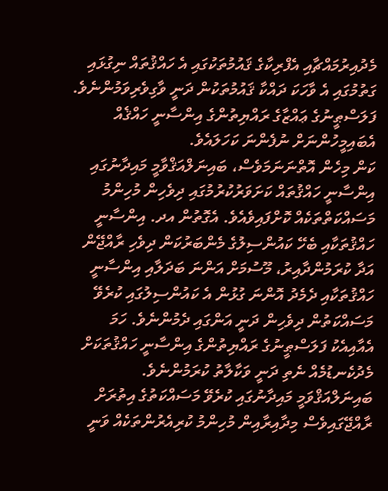މެދުއިރުމައްޗާއި އެފްރިކާގެ ޤައުމުތަކުގައި އެ ހައްޤުތައް ނިގުޅައި ގަތުމުގައި އެ ވާހަކަ ދައްކާ ޤައުމުތަކުން ދަނީ ވާގިވެރިވަމުންނެވެ. ފަލަސްޠީނުގެ ޢައްޒާގެ ރައްޔިތުންގެ އިންސާނީ ހައްޤެއް އެބައިމީހުންނަށް ނުފެންނަ ކަހަލައެވެ.
ކަން މިހެން އޮތްނަނަމަވެސް، ބައިނަލްއަޤްވާމީ މައިދާނުގައި އިންސާނީ ހައްޤުތައް ކަށަވަރުކުރުމުގައި ދިވެހިން މުހިންމު މަސައްކަތްތަކެއް ކޮށްފައިވެއެވެ. އެގޮތުން އދ. އިންސާނީ ހައްޤުތަކާއި ބެހޭ ކައުންސިލުގެ މެންބަރުކަން ދިވެހި ރާއްޖޭން އަދާ ކުރަމުންދާއިރު، މޫސުމަށް އަންނަ ބަދަލާއި އިންސާނީ ހައްޤުތަކާއި ދެމެދު އޮންނަ ގުޅުން އެ ކައުންސިލުގައި ކުރެވޭ މަސައްކަތުން ދިވެހިން ދަނީ އަންގައި ދެމުންނެވެ. ހަމަ އެއާއިއެކު ފަލަސްޠީނުގެ ރައްޔިތުންގެ އިންސާނީ ހައްޤުތަކަށް މެދުކެނޑުމެއް ނެތި ދަނީ ވަކާލާތު ކުރަމުންނެވެ.
ބައިނަލްއަޤްވަމީ މައިދާނުގައި ކުރެވޭ މަސައްކަތުގެ އިތުރަށް ރާއްޖޭގައިވެސް މިދާއިރާއިން މުހިންމު ކުރިއެރުންތަކެއް ވަނީ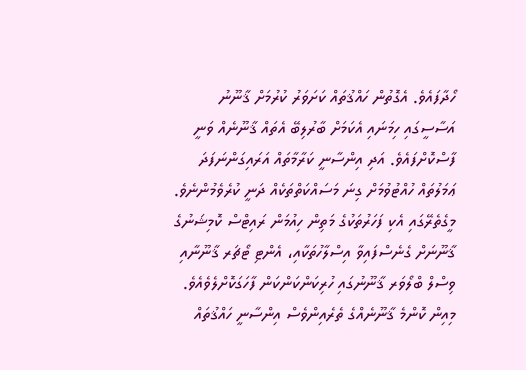ހޯދާފައެވެ. އެގޮތުން ހައްޤުތައް ކަށަވަރު ކުރުމަށް ޤާނޫނު އަސާސީގައި ހިމަނައި އެކަމަށް ބާރުލިބޭ އެތައް ޤާނޫނެއް ވަނީ ފާސްކޮށްފައެވެ. އަދި އިންސާނީ ކަރާމާތައް އަރައިގަންނަފަދަ ޢަމަލުތައް ހުއްޓުވުމަށް ގިނަ މަސައްކަތްތަކެއް ދަނީ ކުރެވެމުންނެވެ.
މީގެތެރޭގައި އެކި ފަހަރުތަކުގެ މަތިން ހިއުމަން ރައިޓްސް ކޮމިޝަނުގެ ޤާނޫނަށް ގެނެސްފައިވާ އިސްލާހުތަކާއި، އެންޓި ޓޯޗަރ ޤާނޫނާއި ވިސްލް ބްލޯވަރ ޤާނޫނުގައި ހުރިކަންކަންކަން ފާހަގަކޮށްލެވެއެވެ. މިއިން ކޮންމެ ޤާނޫނެއްގެ ތެރެއިންވެސް އިންސާނީ ހައްޤުތައް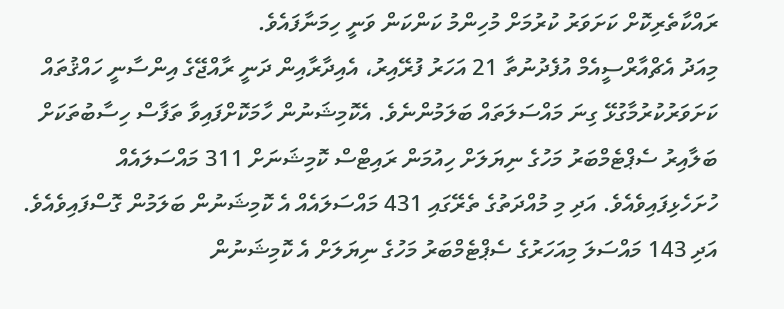ރައްކާތެރިކޮށް ކަށަވަރު ކުރުމަށް މުހިންމު ކަންކަން ވަނީ ހިމަނާފައެވެ.
މިއަދު އެޗްއާރްސީއެމް އުފެދުނުތާ 21 އަހަރު ފުރޭއިރު، އެއިދާރާއިން ދަނީ ރާއްޖޭގެ އިންސާނީ ހައްޤުތައް ކަށަވަރުކުރުމާގުޅޭ ގިނަ މައްސަލަތައް ބަލަމުންނެވެ. އެކޮމިޝަނުން ހާމަކޮށްފައިވާ ތަފާސް ހިސާބުތަކަށް ބަލާއިރު ސެޕްޓެމްބަރު މަހުގެ ނިޔަލަށް ހިއުމަން ރައިޓްސް ކޮމިޝަނަށް 311 މައްސަލައެއް ހުށަހެޅިފައިވެއެވެ. އަދި މި މުއްދަތުގެ ތެރޭގައި 431 މައްސަލައެއް އެ ކޮމިޝަނުން ބަލަމުން ގޮސްފައިވެއެވެ. އަދި 143 މައްސަލަ މިއަހަރުގެ ސެޕްޓެމްބަރު މަހުގެ ނިޔަލަށް އެ ކޮމިޝަނުން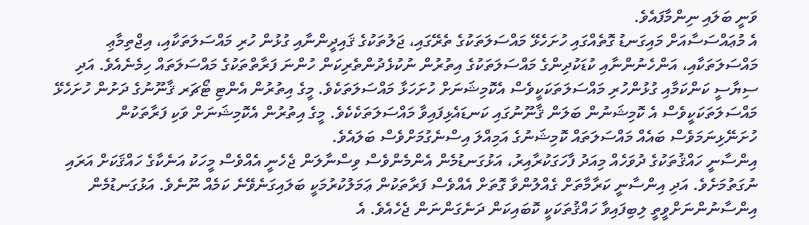ވަނީ ބަލައި ނިންމާފައެވެ.
އެ މުޢައްސަސާއަށް މައިގަނޑު ގޮތެއްގައި ހުށަހެޅޭ މައްސަލަތަކުގެ ތެރޭގައި، ޖަލުތަކުގެ ޤައިދީންނާއި ގުޅުން ހުރި މައްސަލަތަކާއި، އިޖްތިމާޢި މައްސަލަތަކާއި، އަންހެނުންނާއި ކުޑަކުދިންގެ މައްސަލަތަކުގެ އިތުރުން ނުކުޅެދުންތެރިކަން ހުންނަ ފަރާތްތަކުގެ މައްސަލަތައް ހިމެނެއެވެ. އަދި ސިޔާސީ ކަންކަމާއި ގުޅުންހުރި މައްސަލަތަކަކީވެސް އެކޮމިޝަނަށް ހުށަހަޅާ މައްސަލަތަކެވެ. މީގެ އިތުރުން އެންޓި ޓޯޗަރ ޤާނޫނުގެ ދަށުން ހުށަހެޅޭ މައްސަލަތަކަކީވެސް އެ ކޮމިޝަނުން ބަލަން ޤާނޫނުގައި ކަނޑައެޅިފައިވާ މައްސަލަތަކެކެވެ. މީގެ އިތުރުން އެކޮމިޝަނަށް ވަކި ފަރާތަކުން ހުށަނޭޅިނަމަވެސް ބައެއް މައްސަލަތައް ކޮމިޝަނުގެ އަމިއްލަ އިސްނެގުމަށްވެސް ބަލައެވެ.
އިންސާނީ ހައްޤުތަކުގެ ދުވަހެއް މިއަދު ފާހަގަކުރާއިރު، އަޅުގަނޑުމެން އެންމެންވެސް ވިސްނާލަން ޖެހެނީ އެއްވެސް މީހަކު އަނެކާގެ ހައްޤަކަށް އަރައި ނުގަތުމަށެވެ. އަދި އިންސާނީ ކަރާމާތަށް ގެއްލުންވާ ގޮތަށް އެއްވެސް ފަރާތަކުން ޢަމަލުކުރުމަކީ ބަލައިގަނެވޭނެ ކަމެއް ނޫނެވެ. އަޅުގަނޑުމެން އިންސާނުންނަށްވީތީ ލިބިފައިވާ ހައްޤުތަކަކީ ކޮބައިކަން ދަނެގަންނަން ޖެހެއެވެ. އެ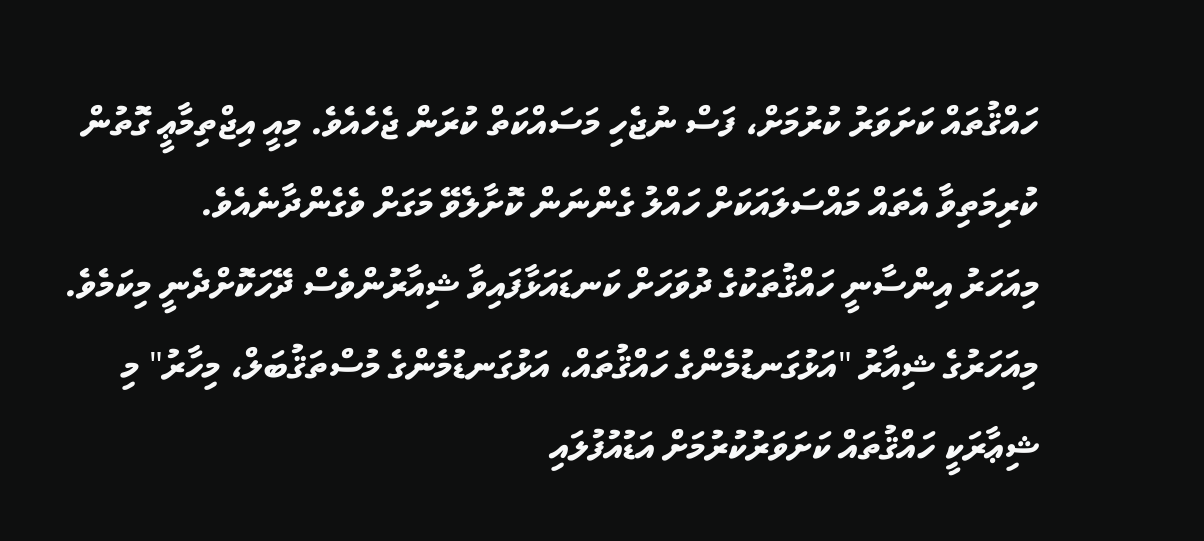ހައްޤުތައް ކަށަވަރު ކުރުމަށް، ފަސް ނުޖެހި މަސައްކަތް ކުރަން ޖެހެއެވެ. މިއީ އިޖްތިމާޢީ ގޮތުން ކުރިމަތިވާ އެތައް މައްސަލައަކަށް ހައްލު ގެންނަން ކޮށާލެވޭ މަގަށް ވެގެންދާނެއެވެ.
މިއަހަރު އިންސާނީ ހައްޤުތަކުގެ ދުވަހަށް ކަނޑައަޅާފައިވާ ޝިއާރުންވެސް ދޭހަކޮށްދެނީ މިކަމެވެ. މިއަހަރުގެ ޝިއާރު "އަޅުގަނޑުމެންގެ ހައްޤުތައް، އަޅުގަނޑުމެންގެ މުސްތަޤުބަލް، މިހާރު" މި ޝިޢާރަކީ ހައްޤުތައް ކަށަވަރުކުރުމަށް އަޑުއުފުލައި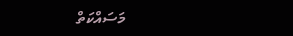މަސައްކަތް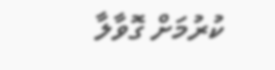ކުރުމަށް ގޮވާލާ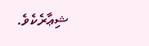ޝިޢާރެކެވެ.